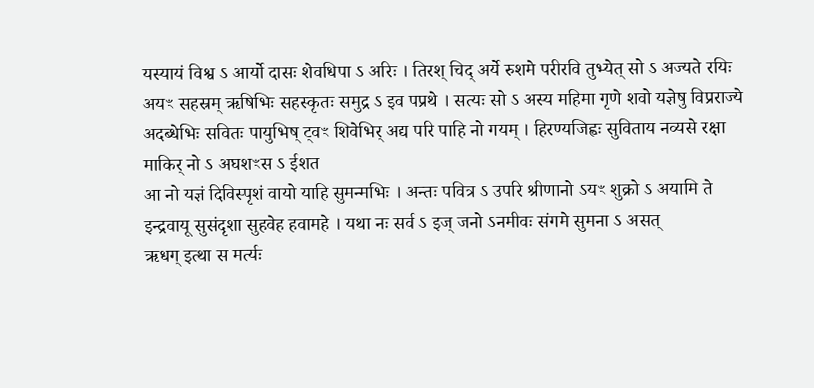यस्यायं विश्व ऽ आर्यो दासः शेवधिपा ऽ अरिः । तिरश् चिद् अर्ये रुशमे परीरवि तुभ्येत् सो ऽ अज्यते रयिः
अयꣳ सहस्रम् ऋषिभिः सहस्कृतः समुद्र ऽ इव पप्रथे । सत्यः सो ऽ अस्य महिमा गृणे शवो यज्ञेषु विप्रराज्ये
अदब्धेभिः सवितः पायुभिष् ट्वꣳ शिवेभिर् अद्य परि पाहि नो गयम् । हिरण्यजिह्वः सुविताय नव्यसे रक्षा माकिर् नो ऽ अघशꣳस ऽ ईशत
आ नो यज्ञं दिविस्पृशं वायो याहि सुमन्मभिः । अन्तः पवित्र ऽ उपरि श्रीणानो ऽयꣳ शुक्रो ऽ अयामि ते
इन्द्रवायू सुसंदृशा सुहवेह हवामहे । यथा नः सर्व ऽ इज् जनो ऽनमीवः संगमे सुमना ऽ असत्
ऋधग् इत्था स मर्त्यः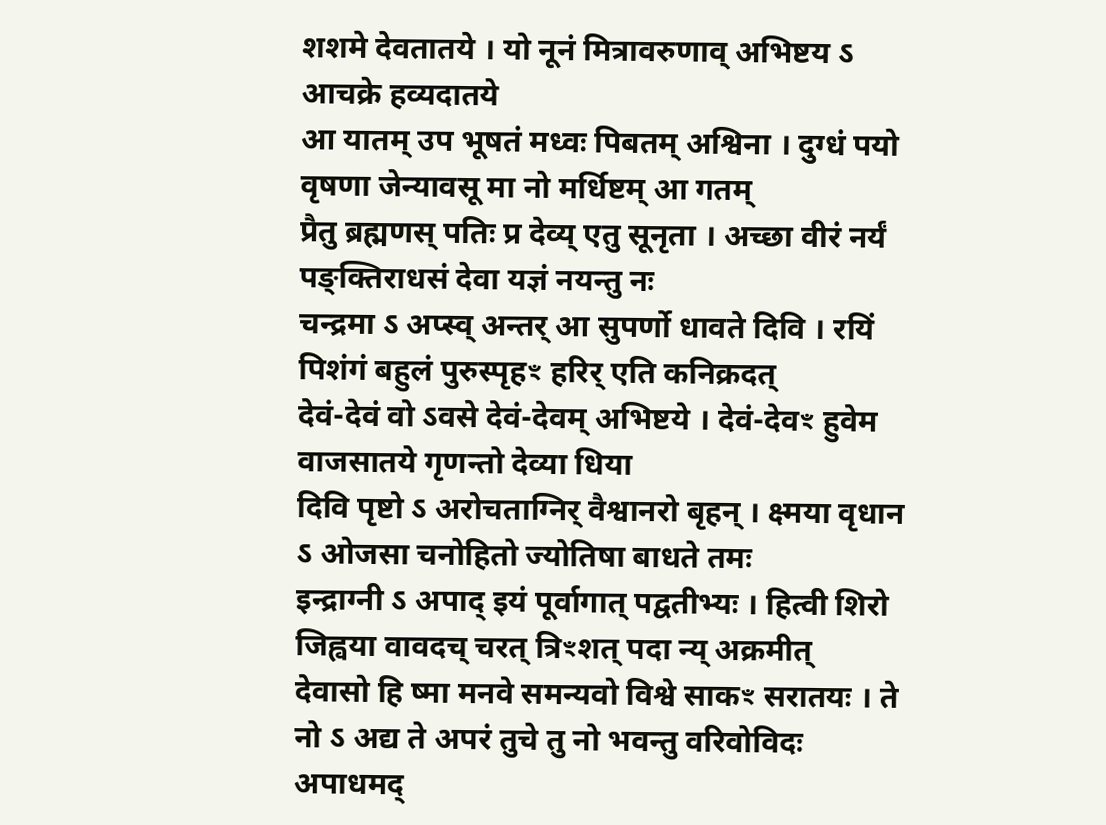शशमे देवतातये । यो नूनं मित्रावरुणाव् अभिष्टय ऽ आचक्रे हव्यदातये
आ यातम् उप भूषतं मध्वः पिबतम् अश्विना । दुग्धं पयो वृषणा जेन्यावसू मा नो मर्धिष्टम् आ गतम्
प्रैतु ब्रह्मणस् पतिः प्र देव्य् एतु सूनृता । अच्छा वीरं नर्यं पङ्क्तिराधसं देवा यज्ञं नयन्तु नः
चन्द्रमा ऽ अप्स्व् अन्तर् आ सुपर्णो धावते दिवि । रयिं पिशंगं बहुलं पुरुस्पृहꣳ हरिर् एति कनिक्रदत्
देवं-देवं वो ऽवसे देवं-देवम् अभिष्टये । देवं-देवꣳ हुवेम वाजसातये गृणन्तो देव्या धिया
दिवि पृष्टो ऽ अरोचताग्निर् वैश्वानरो बृहन् । क्ष्मया वृधान ऽ ओजसा चनोहितो ज्योतिषा बाधते तमः
इन्द्राग्नी ऽ अपाद् इयं पूर्वागात् पद्वतीभ्यः । हित्वी शिरो जिह्वया वावदच् चरत् त्रिꣳशत् पदा न्य् अक्रमीत्
देवासो हि ष्मा मनवे समन्यवो विश्वे साकꣳ सरातयः । ते नो ऽ अद्य ते अपरं तुचे तु नो भवन्तु वरिवोविदः
अपाधमद्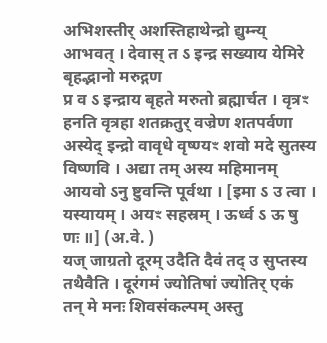अभिशस्तीर् अशस्तिहाथेन्द्रो द्युम्न्य् आभवत् । देवास् त ऽ इन्द्र सख्याय येमिरे बृहद्भानो मरुद्गण
प्र व ऽ इन्द्राय बृहते मरुतो ब्रह्मार्चत । वृत्रꣳ हनति वृत्रहा शतक्रतुर् वज्रेण शतपर्वणा
अस्येद् इन्द्रो वावृधे वृष्ण्यꣳ शवो मदे सुतस्य विष्णवि । अद्या तम् अस्य महिमानम् आयवो ऽनु ष्टुवन्ति पूर्वथा । [इमा ऽ उ त्वा । यस्यायम् । अयꣳ सहस्रम् । ऊर्ध्व ऽ ऊ षु णः ॥] (अ.वे. )
यज् जाग्रतो दूरम् उदैति दैवं तद् उ सुप्तस्य तथैवैति । दूरंगमं ज्योतिषां ज्योतिर् एकं तन् मे मनः शिवसंकल्पम् अस्तु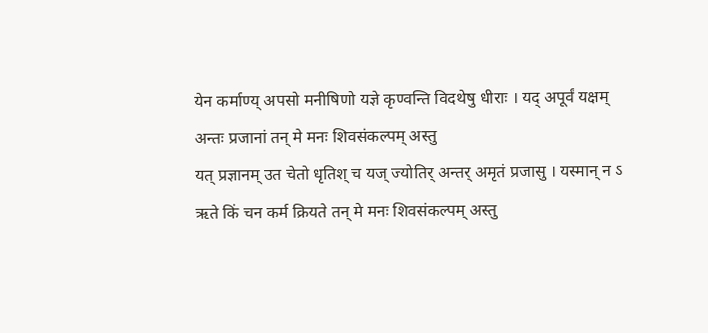येन कर्माण्य् अपसो मनीषिणो यज्ञे कृण्वन्ति विदथेषु धीराः । यद् अपूर्वं यक्षम् अन्तः प्रजानां तन् मे मनः शिवसंकल्पम् अस्तु
यत् प्रज्ञानम् उत चेतो धृतिश् च यज् ज्योतिर् अन्तर् अमृतं प्रजासु । यस्मान् न ऽ ऋते किं चन कर्म क्रियते तन् मे मनः शिवसंकल्पम् अस्तु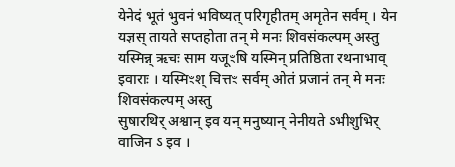येनेदं भूतं भुवनं भविष्यत् परिगृहीतम् अमृतेन सर्वम् । येन यज्ञस् तायते सप्तहोता तन् मे मनः शिवसंकल्पम् अस्तु
यस्मिन्न् ऋचः साम यजूꣳषि यस्मिन् प्रतिष्ठिता रथनाभाव् इवाराः । यस्मिꣳश् चित्तꣳ सर्वम् ओतं प्रजानं तन् मे मनः शिवसंकल्पम् अस्तु
सुषारथिर् अश्वान् इव यन् मनुष्यान् नेनीयते ऽभीशुभिर् वाजिन ऽ इव ।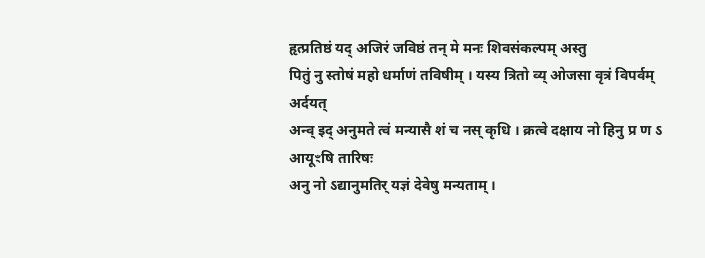हृत्प्रतिष्ठं यद् अजिरं जविष्ठं तन् मे मनः शिवसंकल्पम् अस्तु
पितुं नु स्तोषं महो धर्माणं तविषीम् । यस्य त्रितो व्य् ओजसा वृत्रं विपर्वम् अर्दयत्
अन्व् इद् अनुमते त्वं मन्यासै शं च नस् कृधि । क्रत्वे दक्षाय नो हिनु प्र ण ऽ आयूꣳषि तारिषः
अनु नो ऽद्यानुमतिर् यज्ञं देवेषु मन्यताम् ।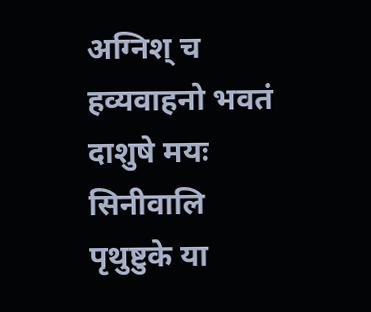अग्निश् च हव्यवाहनो भवतं दाशुषे मयः
सिनीवालि पृथुष्टुके या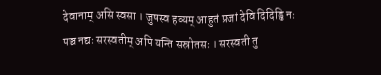देवानाम् असि स्वसा । जुषस्व हव्यम् आहुतं प्रजां देवि दिदिड्ढि नः
पञ्च नद्यः सरस्वतीम् अपि यन्ति सस्रोतसः । सरस्वती तु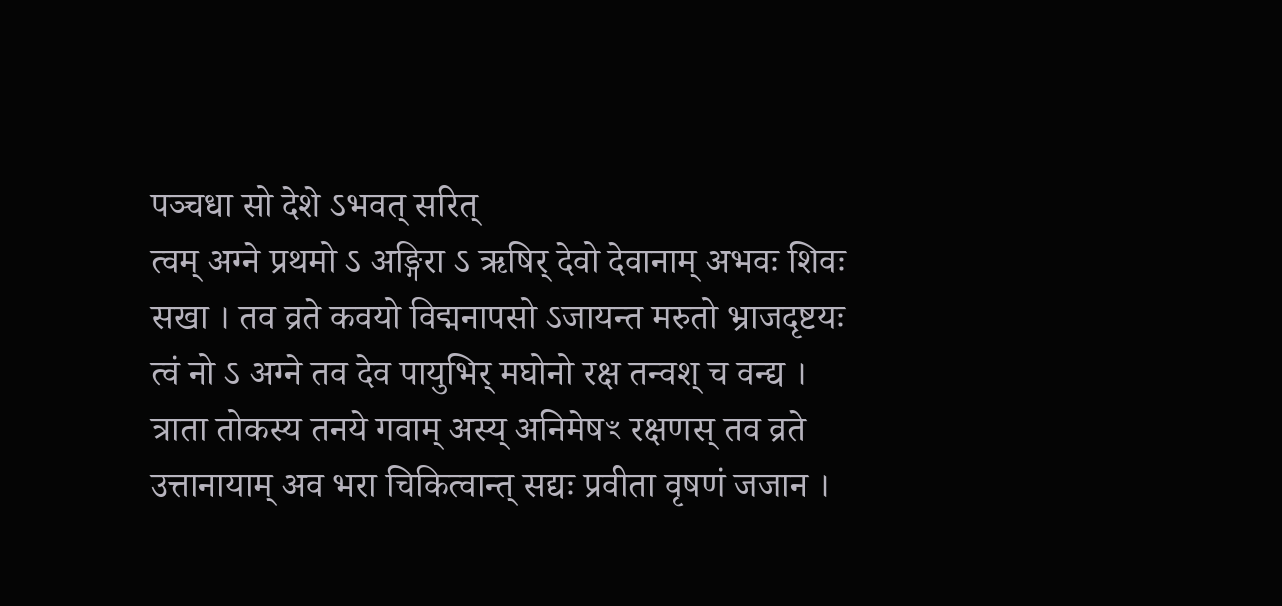पञ्चधा सो देशे ऽभवत् सरित्
त्वम् अग्ने प्रथमो ऽ अङ्गिरा ऽ ऋषिर् देवो देवानाम् अभवः शिवः सखा । तव व्रते कवयो विद्मनापसो ऽजायन्त मरुतो भ्राजदृष्टयः
त्वं नो ऽ अग्ने तव देव पायुभिर् मघोनो रक्ष तन्वश् च वन्द्य । त्राता तोकस्य तनये गवाम् अस्य् अनिमेषꣳ रक्षणस् तव व्रते
उत्तानायाम् अव भरा चिकित्वान्त् सद्यः प्रवीता वृषणं जजान ।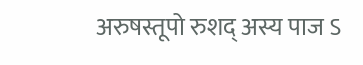अरुषस्तूपो रुशद् अस्य पाज ऽ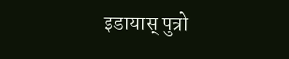इडायास् पुत्रो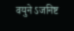वयुने ऽजनिष्ट